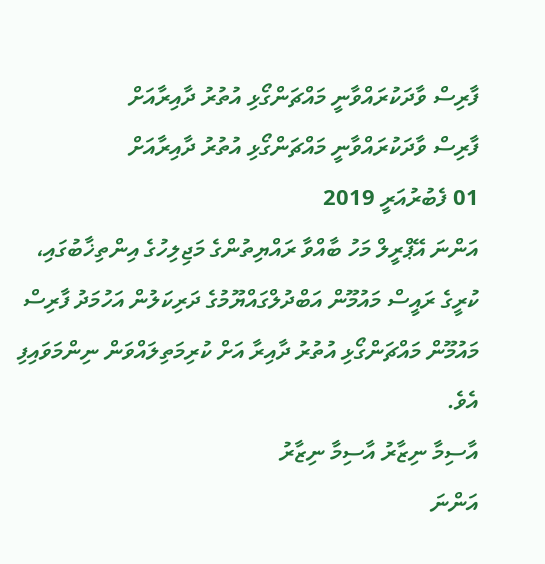ފާރިސް ވާދަކުރައްވާނީ މައްޗަންގޯޅި އުތުރު ދާއިރާއަށް
ފާރިސް ވާދަކުރައްވާނީ މައްޗަންގޯޅި އުތުރު ދާއިރާއަށް
01 ފެބުރުއަރީ 2019
އަންނަ އޭޕްރީލް މަހު ބާއްވާ ރައްޔިތުންގެ މަޖިލިހުގެ އިންތިޚާބުގައި، ކުރީގެ ރައީސް މައުމޫން އަބްދުލްގައްޔޫމުގެ ދަރިކަލުން އަހުމަދު ފާރިސް މައުމޫން މައްޗަންގޯޅި އުތުރު ދާއިރާ އަށް ކުރިމަތިލައްވަން ނިންމަވައިފި އެވެ.
އާސިމާ ނިޒާރު އާސިމާ ނިޒާރު
އަންނަ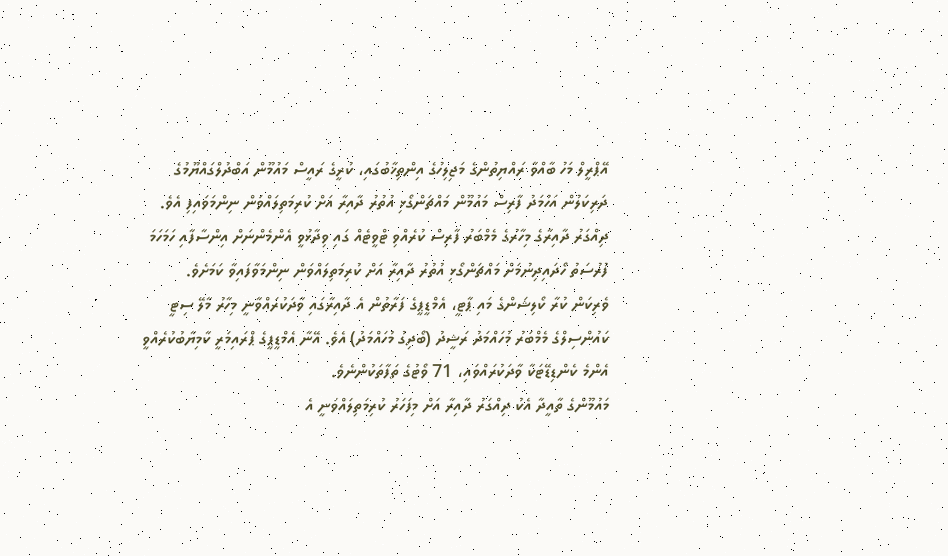އޭޕްރީލް މަހު ބާއްވާ ރައްޔިތުންގެ މަޖިލިހުގެ އިންތިޚާބުގައި، ކުރީގެ ރައީސް މައުމޫން އަބްދުލްގައްޔޫމުގެ ދަރިކަލުން އަހުމަދު ފާރިސް މައުމޫން މައްޗަންގޯޅި އުތުރު ދާއިރާ އަށް ކުރިމަތިލައްވަން ނިންމަވައިފި އެވެ.
ދިއްގަރު ދާއިރާގެ މިހާރުގެ މެމްބަރު ފާރިސް ކުރެއްވި ޓްވީޓެއް ގައި ވިދާޅުވީ އެންމެންނަށް އިންސާފާއި ހަމަހަމަ ފުރުސަތު ހޯދައިދިނުމަށް މައްޗަންގޯޅި އުތުރު ދާއިރާ އަށް ކުރިމަތިލައްވަން ނިންމަވާފައިވާ ކަމަށެވެ.
ވެރިކަން ކުރާ ކޯލިޝަންގެ މައި ޕާޓީ، އެމްޑީޕީގެ ފަރާތުން އެ ދާއިރާގައި ވާދަކުރައްވާނީ މިހާރު މާލޭ ސިޓީ ކައުންސިލްގެ މެމްބަރު މުހައްމަދު ރަޝީދު (ބޯދިގު މުހައްމަދު) އެވެ. އޭނާ އެމްޑީޕީގެ ޕްރައިމަރީ ކާމިޔާބުކުރެއްވީ އެންމެ ކެންޑިޑޭޓަކާ ވާދަކުރައްވައި، 71 ވޯޓުގެ ތަފާތަކުންނެވެ.
މައުމޫންގެ ތާއީދާ އެކު ދިއްގަރު ދާއިރާ އަށް މިފަހަރު ކުރިމަތިލައްވަނީ އެ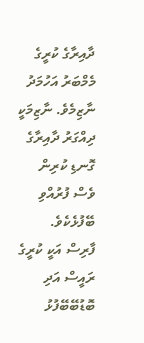ދާއިރާގެ ކުރީގެ މެމްބަރު އަހުމަދު ނާޒިމެވެ. ނާޒިމަކީ ދިއްގަރު ދާއިރާގެ ގޮނޑި ކުރިން ވެސް ފުރުއްވި ބޭފުޅެކެވެ.
ފާރިސް އަކީ ކުރީގެ ރައީސް އަދި ބޮޑުބޭބޭފުޅު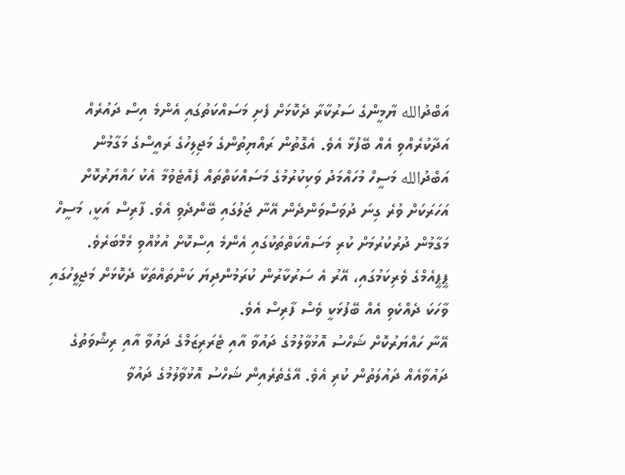އަބްދުالله ޔާމީންގެ ސަރުކާރާ ދެކޮޅަށް ފެށި މަސައްކަތުގައި އެންމެ އިސް ދައުރެއް އަދާކުރެއްވި އެއް ބޭފުޅާ އެވެ. އެގޮތުން ރައްޔިތުންގެ މަޖިލިހުގެ ރައީސްގެ މަގާމުން އަބްދުالله މަސީހް މުހައްމަދު ވަކިކުރުމުގެ މަސައްކަތްތައް ފެއްޓެވުމާ އެކު ހައްޔަރުކޮށް އަހަރަކަށް ވުރެ ގިނަ ދުވަސްވަންދެން އޭނާ ޖަލުގައި ބޭންދެވި އެވެ. ފާރިސް އަކީ، މަސީހް މަގާމުން ދުރުކުރުމަށް ކުރި މަސައްކަތްތަކުގައި އެންމެ އިސްކޮށް އުޅުއްވި މެމްބަރެވެ.
ޕީޕީއެމްގެ ވެރިކަމުގައި، އޭރު އެ ސަރުކާރުން ކުރަމުންދިޔަ ކަންތައްތަކާ ދެކޮޅަށް މަޖިލީހުގައި ވާހަކަ ދެއްކެވި އެއް ބޭފުޅަކީ ވެސް ފާރިސް އެވެ.
އޭނާ ހައްޔަރުކޮށް ޝަހްސު އޮޅުވާލުމުގެ ދައުވާ އާއި ޓެރަރިޒަމްގެ ދައުވާ އާއި ރިޝްވަތުގެ ދައުވާއެއް ދައުލަތުން ކުރި އެވެ. އޭގެތެރެއިން ޝަހްސު އޮޅުވާލުމުގެ ދައުވާ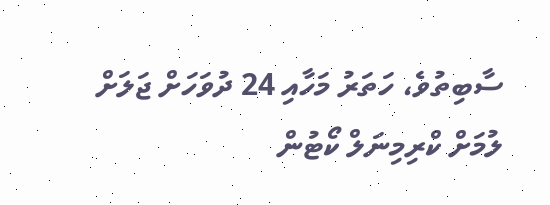ސާބިތުވެ، ހަތަރު މަހާއި 24 ދުވަހަށް ޖަލަށް ލުމަށް ކްރިމިނަލް ކޯޓުން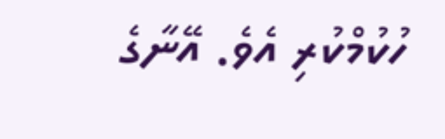ހުކުމްކުރި އެވެ. އޭނާގެ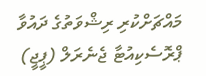މައްޗަށްކުރި ރިޝްވަތުގެ ދައުވާ ޕްރޮސެކިއުޓާ ޖެނެރަލް (ޕީޖީ)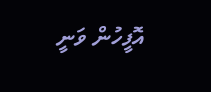އޮފީހުން ވަނީ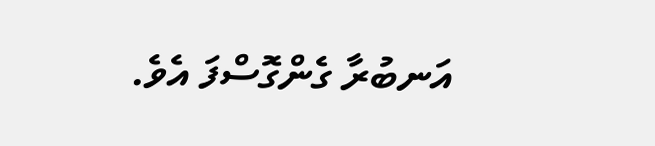އަނބުރާ ގެންގޮސްފަ އެވެ.